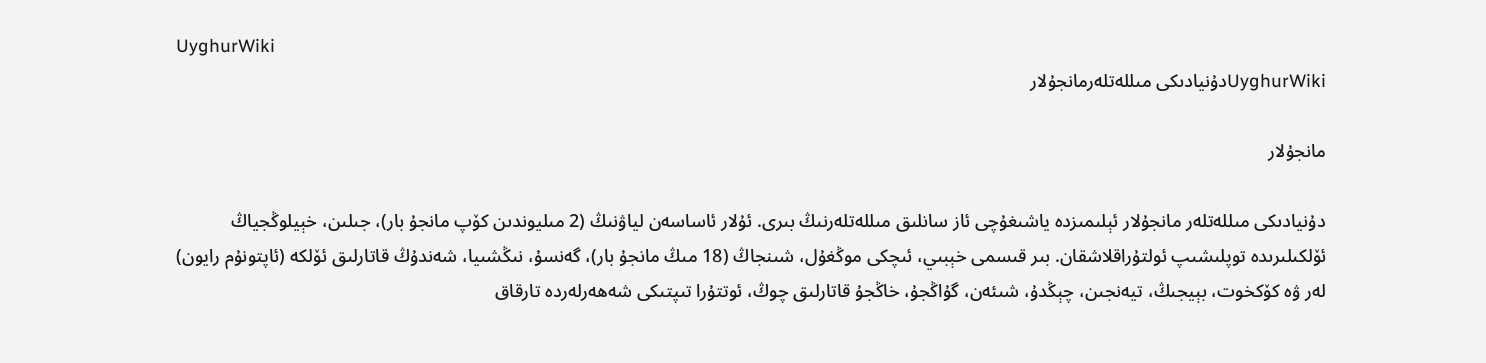UyghurWiki
UyghurWikiدۇنيادىكى مىللەتلەرمانجۇلار

مانجۇلار

دۇنيادىكى مىللەتلەر مانجۇلار ئېلىمىزدە ياشىغۇچى ئاز سانلىق مىللەتلەرنىڭ بىرى. ئۇلار ئاساسەن لياۋنىڭ (2 مىليوندىن كۆپ مانجۇ بار)، جىلىن، خېيلوڭجياڭ ئۆلكىلىرىدە توپلىشىپ ئولتۇراقلاشقان. بىر قىسمى خېبىي، ئىچكى موڭغۇل، شىنجاڭ (18 مىڭ مانجۇ بار)، گەنسۇ، نىڭشىيا، شەندۇڭ قاتارلىق ئۆلكە (ئاپتونۇم رايون) لەر ۋە كۆكخوت، بېيجىڭ، تيەنجىن، چېڭدۇ، شىئەن، گۇاڭجۇ، خاڭجۇ قاتارلىق چوڭ، ئوتتۇرا تىپتىكى شەھەرلەردە تارقاق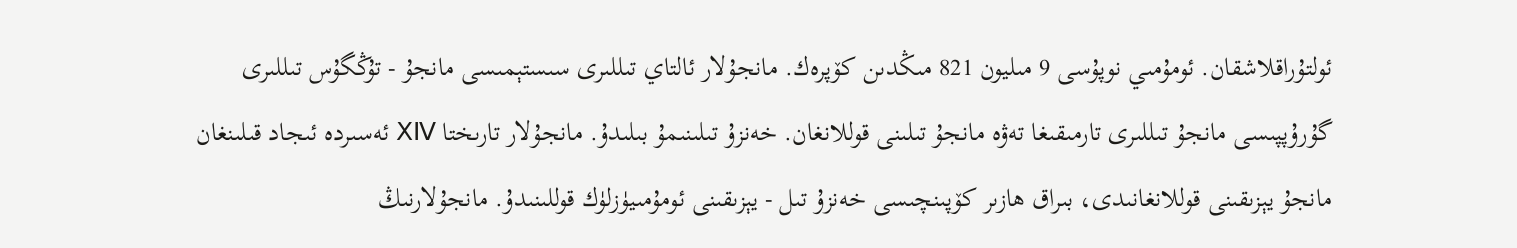ئولتۇراقلاشقان. ئومۇمىي نوپۇسى 9 مىليون 821 مىڭدىن كۆپرەك. مانجۇلار ئالتاي تىللىرى سىستېمىسى مانجۇ - تۇڭگۇس تىللىرى گۇرۇپپىسى مانجۇ تىللىرى تارمىقىغا تەۋە مانجۇ تىلىنى قوللانغان. خەنزۇ تىلىنىمۇ بىلىدۇ. مانجۇلار تارىختا ⅩⅣ ئەسىردە ئىجاد قىلىنغان مانجۇ يېزىقىنى قوللانغانىدى، بىراق ھازىر كۆپىنچىسى خەنزۇ تىل - يېزىقىنى ئومۇمىيۈزلۈك قوللىنىدۇ. مانجۇلارنىڭ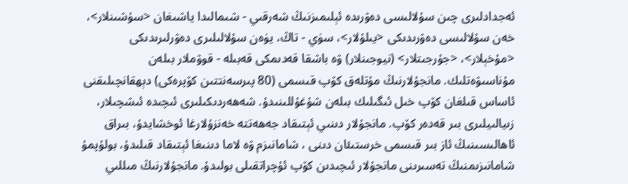ئەجدادلىرى چىن سۇلالىسى دەۋرىدە ئېلىمىزنىڭ شەرقىي - شىمالىدا ياشىغان <سۇشىنلار>، خەن سۇلالىسى دەۋرىدىكى <يىلۇلار>، سۈي - تاڭ، يۈەن سۇلالىلىرى دەۋرلىرىدىكى <مۇخېلار>، <جۇرجىتلار> (نيوجىنلار) ۋە باشقا قەدىمكى قەبىلە - قوۋملار بىلەن مۇناسىۋەتلىك. مانجۇلارنىڭ مۇتلەق كۆپ قىسمى (80 پىرسەنتتىن كۆپرەكى) دېھقانچىلىقنى ئاساس قىلغان كۆپ خىل ئىگىلىك بىلەن شۇغۇللىنىدۇ. شەھەردىكىلىرى ئىچىدە ئىشچىلار، زىيالىيلىرى بىر قەدەر كۆپ. مانجۇلار دىنىي ئېتىقاد جەھەتتە خەنزۇلارغا ئوخشايدۇ، بىراق ئاھالىسىنىڭ ئاز بىر قىسمى خرستىئان دىنى ، شامانىزم ۋە لاما دىنىغا ئېتىقاد قىلىدۇ، بولۇپمۇ شامانىزىمنىڭ تەسىرىنى مانجۇلار ئىچىدىن كۆپ ئۇچراتقىلى بولىدۇ. مانجۇلارنىڭ مىللىي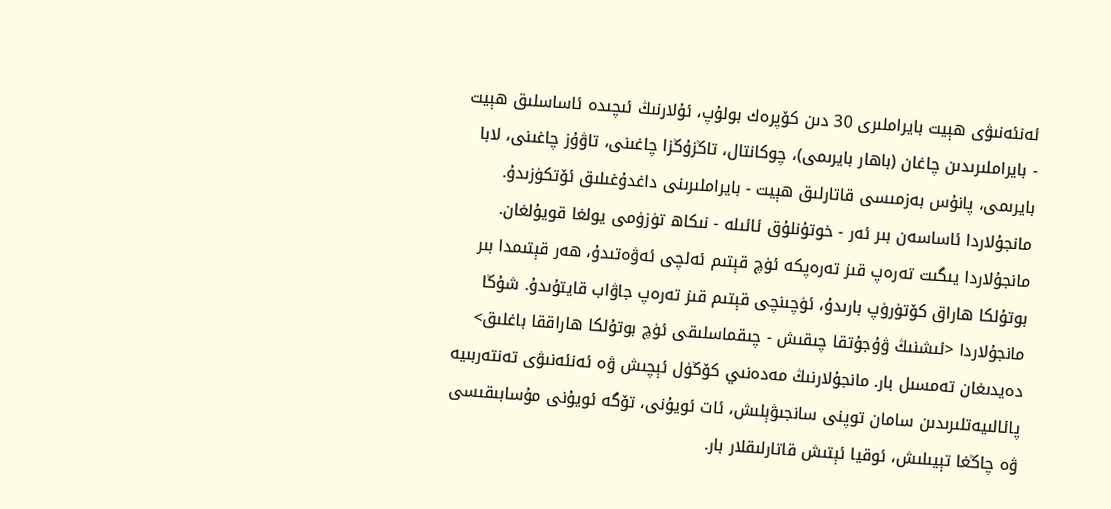ئەنئەنىۋى ھېيت بايراملىرى 30 دىن كۆپرەك بولۇپ، ئۇلارنىڭ ئىچىدە ئاساسلىق ھېيت - بايراملىرىدىن چاغان (باھار بايرىمى)، چوكانتال، تاڭزۇڭزا چاغىنى، تاۋۇز چاغىنى، لابا بايرىمى، پانۇس بەزمىسى قاتارلىق ھېيت - بايراملىرىنى داغدۇغىلىق ئۆتكۈزىدۇ. مانجۇلاردا ئاساسەن بىر ئەر - خوتۇنلۇق ئائىلە - نىكاھ تۈزۈمى يولغا قويۇلغان. مانجۇلاردا يىگىت تەرەپ قىز تەرەپكە ئۈچ قېتىم ئەلچى ئەۋەتىدۇ، ھەر قېتىمدا بىر بوتۇلكا ھاراق كۆتۈرۈپ بارىدۇ، ئۈچىنچى قېتىم قىز تەرەپ جاۋاب قايتۇىدۇ. شۇڭا مانجۇلاردا <ئىشنىڭ ۋۇجۇتقا چىقىش - چىقماسلىقى ئۈچ بوتۇلكا ھاراققا باغلىق> دەيدىغان تەمسىل بار. مانجۇلارنىڭ مەدەنىي كۆڭۈل ئېچىش ۋە ئەنئەنىۋى تەنتەربىيە پائالىيەتلىرىدىن سامان توپنى سانجىۋېلىش، ئات ئويۇنى، تۆگە ئويۇنى مۇسابىقىسى ۋە چاڭغا تېيىلىش، ئوقيا ئېتىش قاتارلىقلار بار.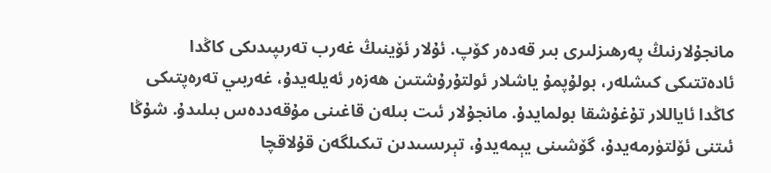مانجۇلارنىڭ پەرھىزلىرى بىر قەدەر كۆپ. ئۇلار ئۆينىڭ غەرب تەرىپىدىكى كاڭدا ئادەتتىكى كىشلەر، بولۇپمۇ ياشلار ئولتۇرۇشتىن ھەزەر ئەيلەيدۇ، غەربىي تەرەپتىكى كاڭدا ئاياللار تۇغۇشقا بولمايدۇ. مانجۇلار ئىت بىلەن قاغىنى مۇقەددەس بىلىدۇ. شۇڭا ئىتنى ئۆلتۈرمەيدۇ، گۆشىنى يېمەيدۇ، تېرىسىدىن تىكىلگەن قۇلاقچا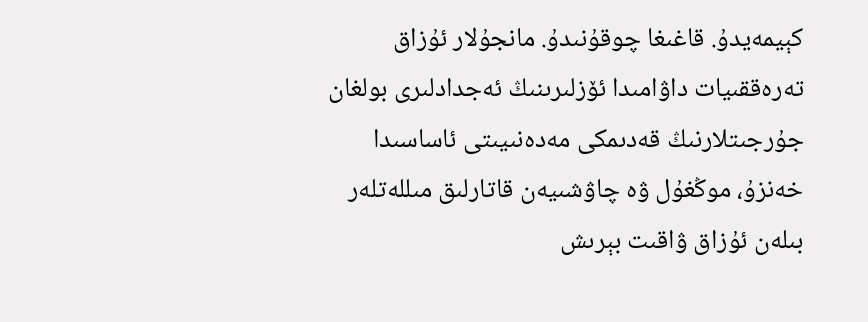كېيمەيدۇ. قاغىغا چوقۇنىدۇ. مانجۇلار ئۇزاق تەرەققىيات داۋامىدا ئۆزلىرىنىڭ ئەجدادلىرى بولغان جۇرجىتلارنىڭ قەدىمكى مەدەنىيىتى ئاساسىدا خەنزۇ، موڭغۇل ۋە چاۋشىيەن قاتارلىق مىللەتلەر بىلەن ئۇزاق ۋاقىت بېرىش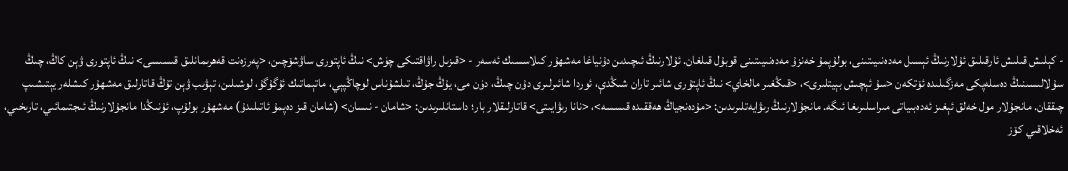- كېلىش قىلىش ئارقىلىق ئۇلارنىڭ ئېسىل مەدەنىيىتىنى، بولۇپمۇ خەنزۇ مەدەنىيىتىنى قوبۇل قىلغان. ئۇلارنىڭ ئىچىدىن دۇنياغا مەشھۇر كىلاسسىك ئەسەر - <قىزىل راۋاقتىكى چۈش> نىڭ ئاپتورى ساۋشۆچىن، <پەرزەنت قەھرىمانلىق قىسىسى> نىڭ ئاپتورى ۋېن كاڭ، چىڭ سۇلالىسىنىڭ دەسلەپكى مەزگىلىدە ئۆتكەن <سۇ ئېچىش بېيتلىرى>، <قىڭغىر مالخاي> نىڭ ئاپتۇرى شائىر تاران شىڭدې، ئوردا شائىرلىرى دۇن چىڭ، دۈن مى، يۇڭ جۇڭ، تىلشۇناس لوچاڭپېي، ماتېماتىك ئۇگۇگۇ، لوشىلىن، تېۋىب ۋېن تۇڭ قاتارلىق مەشھۇر كىشلەر يېتىشىپ چىققان. مانجۇلار مول خەلق ئېغىز ئەدەبىياتى مىراسلىرىغا ئىگە. مانجۇلارنىڭ رىۋايەتلىرىدىن: <مۇدەنجياڭ ھەققىدە قىسسە>، <نانا رىۋايىتى> قاتارلىقلار بار؛ داستانلىرىدىن: <شامان - نىسان> (شامان قىز دەپمۇ ئاتىلىدۇ) مەشھۇر بولۇپ، ئۇنىڭدا مانجۇلارنىڭ ئىجتىمائىي، تارىخىي، ئەخلاقىي كۆز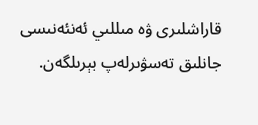قاراشلىرى ۋە مىللىي ئەنئەنىسى جانلىق تەسۋىرلەپ بېرىلگەن.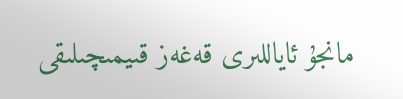مانجۇ ئاياللىرى قەغەز قىيمىچىلىقى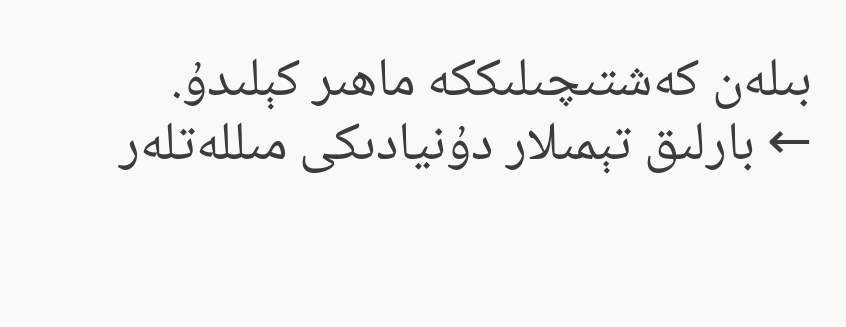بىلەن كەشتىچىلىككە ماھىر كېلىدۇ.
← بارلىق تېمىلار دۇنيادىكى مىللەتلەر